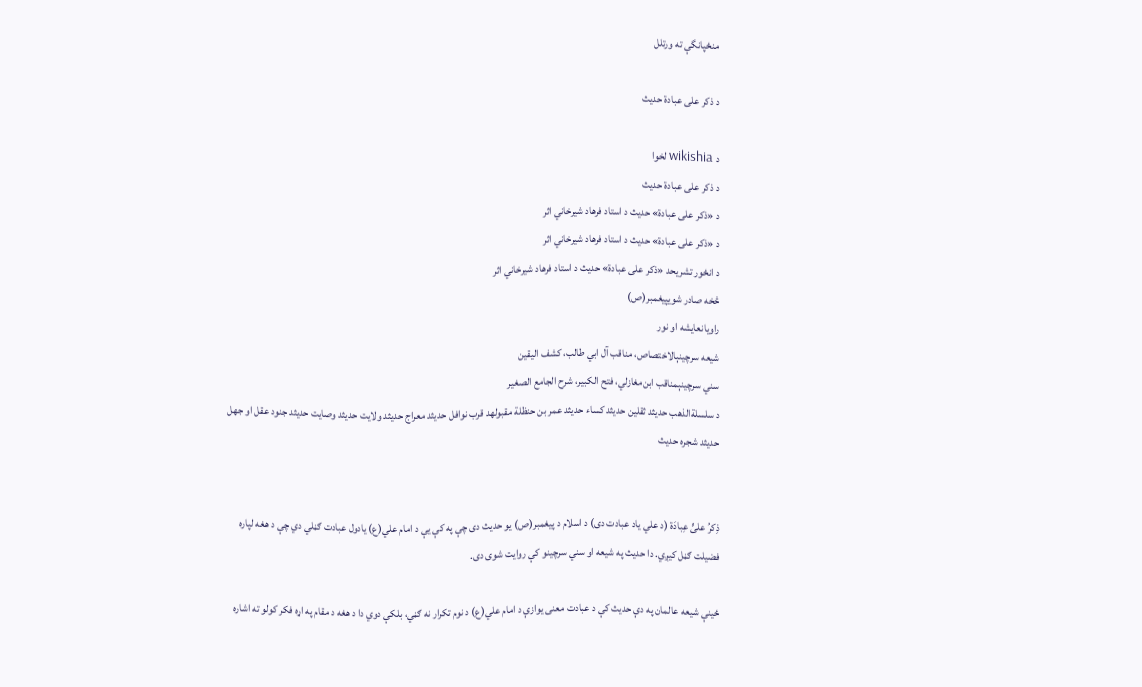منځپانگې ته ورتلل

د ذکر علی عبادة حدیث

د wikishia لخوا
د ذکر علی عبادة حدیث
د «ذکر علی عبادة» حدیث د استاد فرهاد شیرخاني اثر
د «ذکر علی عبادة» حدیث د استاد فرهاد شیرخاني اثر
د انځور تشریحد «ذکر علی عبادة» حدیث د استاد فرهاد شیرخاني اثر
څخه صادر شویپیغمبر(ص)
راویانعایشه او نور
شیعه سرچینېالاختصاص، مناقب آل ابي طالب، کشف الیقین
سني سرچینېمناقب ابن‌مغازلي، فتح الکبیر، شرح الجامع الصغیر
د سلسلةالذهب حدیثد ثقلین حدیثد کساء حدیثد عمر بن حنظلة مقبولهد قرب نوافل حدیثد معراج حدیثد ولایت حدیثد وصایت حدیثد جنود عقل او جهل حدیثد شجره حدیث


ذِکرُ علیٍّ عِبادَة (د علي یاد عبادت دی) د اسلام د پیغمبر(ص) یو حدیث دی چې په کې یې د امام علي(ع) یادول عبادت ګڼلي دي چې د هغه لپاره فضیلت ګڼل کیږي. دا حدیث په شیعه او سني سرچینو کې روایت شوی دی.

ځینې شیعه عالمان په دې حدیث کې د عبادت معنی یوازې د امام علي(ع) د نوم تکرار نه ګڼي، بلکې دوي دا د هغه د مقام په اړه فکر کولو ته اشاره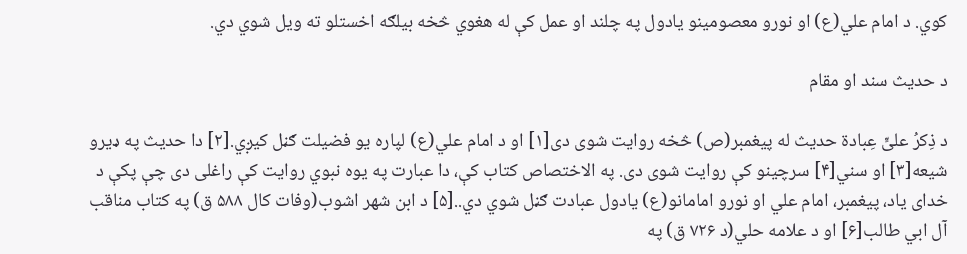کوي. د امام علي(ع) او نورو معصومینو یادول په چلند او عمل کې له هغوي څخه بیلګه اخستلو ته ویل شوي دي.

د حدیث سند او مقام

د ذِکرُ علیٍّ عِبادة حدیث له پیغمبر(ص) څخه روایت شوی دی[۱] او د امام علي(ع) لپاره یو فضیلت ګڼل کیږي.[۲] دا حدیث په ډیرو شیعه[۳] او سني[۴] سرچینو کې روایت شوی دی. په الاختصاص کتاب کې، دا عبارت په یوه نبوي روایت کې راغلی دی چې پکې د خدای یاد، پیغمبر، امام علي او نورو امامانو(ع) یادول عبادت ګڼل شوي دي..[۵] د ابن شهر اشوب(وفات کال ۵۸۸ ق) په کتاب مناقب آل ابي طالب[۶] او د علامه حلي(د ۷۲۶ ق) په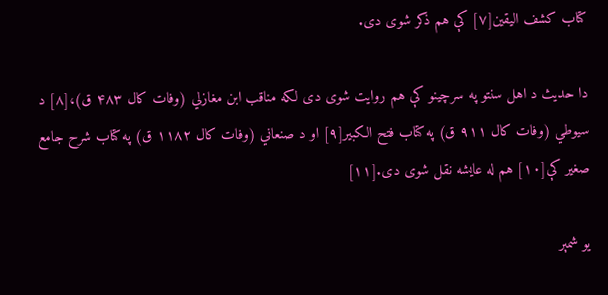کتاب کشف الیقین[۷] کې هم ذکر شوی دی.

دا حدیث د اهل سنتو په سرچینو کې هم روایت شوی دی لکه مناقب ابن مغازلي (وفات کال ۴۸۳ ق)،[۸] د سیوطي (وفات کال ۹۱۱ ق) په کتاب فتح الکبیر[۹] او د صنعاني (وفات کال ۱۱۸۲ ق) په کتاب شرح جامع صغیر کې[۱۰] هم له عایشه نقل شوی دی.[۱۱]

يو شمېر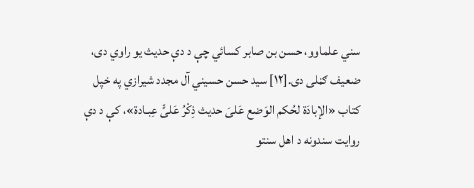سني علماوو، حسن بن صابر كسائي چې د دې حدیث يو راوي دی، ضعيف ګڼلى دى.[۱۲] سید حسن حسیني آل مجدد شیرازي په خپل کتاب «الإبادَة لحُکم الوَضع عَلیَ حدیث ذِکْرُ عَلیٍّ عِبـادة»، کې د دې روایت سندونه د اهل سنتو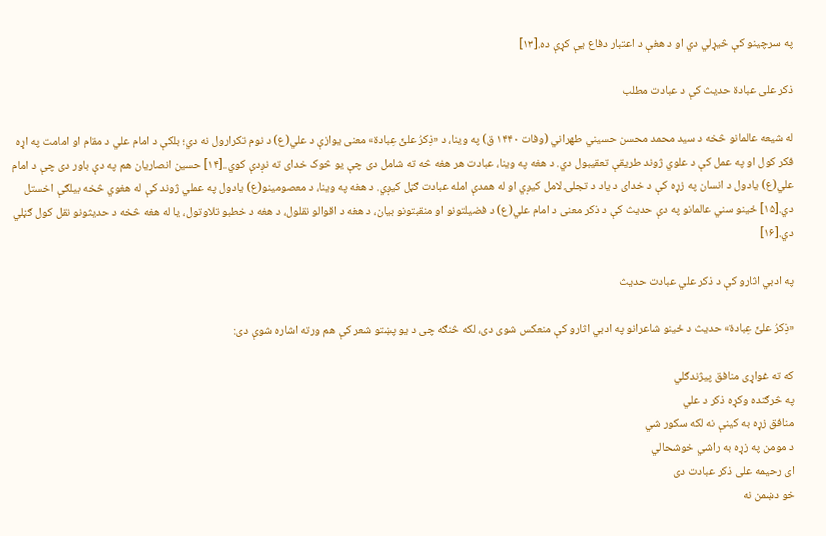په سرچینو کې څیړلي دي او د هغې د اعتبار دفاع یې کړې ده.[۱۳]

ذکر علی عبادة حدیث کې د عبادت مطلب

له شیعه عالمانو څخه د سید محمد محسن حسیني طهراني (وفات ۱۴۴۰ ق) په وینا، د «ذِکرُ علیٍّ عِبادة» معنی یوازې د علي(ع) د نوم تکرارول نه دي؛ بلکې د امام علي د مقام او امامت په اړه فکر کول او په عمل کې د علوي ژوند طریقې تعقیبول دي. د هغه په وینا، عبادت هر هغه څه ته شامل دی چې یو څوک خدای ته نږدې کوي..[۱۴] حسین انصاریان هم په دې باور دی چې د امام علي(ع) یادول د انسان په زړه کې د خدای د یاد د تجلۍ لامل کیږي او له همدې امله عبادت ګڼل کیږي. د هغه په وينا، د معصومينو(ع) يادول په عملي ژوند کې له هغوي څخه بیلګې اخستل دي.[۱۵] ځينو سني عالمانو په دې حديث کې د ذکر معنی د امام علي(ع) د فضيلتونو او منقبتونو بيان، د هغه د اقوالو نقلول، د هغه د خطبو تلاوتول، يا له هغه څخه د حديثونو نقل کول ګڼلي دي.[۱۶]

په ادبي اثارو کې د ذکر علي عبادت حديث

«ذِکرُ علیٍّ عِبادة» حديث د ځينو شاعرانو په ادبي اثارو کې منعکس شوی دی، لکه څنګه چی د یو پښتو شعر کې هم ورته اشاره شوې دی:

که ته غواړی منافق پيژندګلي
په څرګنده وکړه ذکر د علي
منافق زړه به کینې نه لکه سکور شي
د مومن په زړه به راشي خوشحالي
ای رحیمه علی ذکر عبادت دی
خو دښمن نه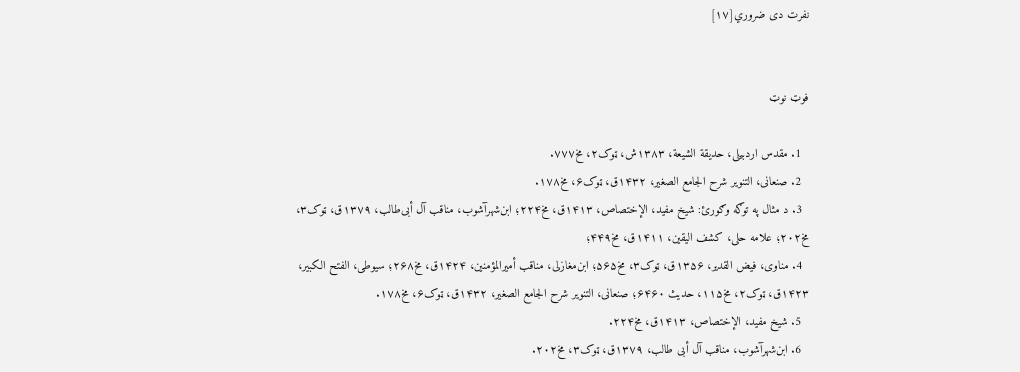نفرت دی ضروري[۱۷]


فوټ نوټ

  1. مقدس اردبیلی، حدیقة الشیعة، ۱۳۸۳ش، ټوک۲، مخ۷۷۷.
  2. صنعانی، التنویر شرح الجامع الصغیر، ۱۴۳۲ق، ټوک۶، مخ۱۷۸.
  3. د مثال په توګه وګورئ: شیخ مفید، الإختصاص، ۱۴۱۳ق، مخ۲۲۴؛ ابن‌شهرآشوب، مناقب آل أبی‌طالب، ۱۳۷۹ق، ټوک۳، مخ۲۰۲؛ علامه حلی، کشف الیقین، ۱۴۱۱ق، مخ۴۴۹؛
  4. مناوی،‌ فیض القدیر، ۱۳۵۶ق، ټوک۳، مخ۵۶۵؛ ابن‌مغازلی، مناقب أمیرالمؤمنین، ۱۴۲۴ق، مخ۲۶۸؛ سیوطی، الفتح الکبیر، ۱۴۲۳ق، ټوک۲، مخ۱۱۵، حدیث ۶۴۶۰؛ صنعانی، التنویر شرح الجامع الصغیر، ۱۴۳۲ق، ټوک۶، مخ۱۷۸.
  5. شیخ مفید، الإختصاص، ۱۴۱۳ق، مخ۲۲۴.
  6. ابن‌شهرآشوب، مناقب آل أبی طالب، ۱۳۷۹ق، ټوک۳، مخ۲۰۲.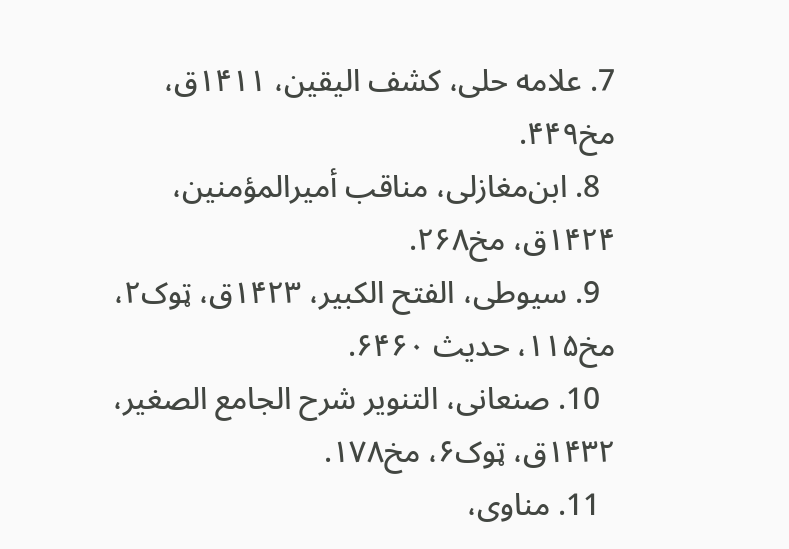7. علامه حلی، کشف الیقین، ۱۴۱۱ق، مخ۴۴۹.
  8. ابن‌مغازلی، مناقب أمیرالمؤمنین، ۱۴۲۴ق، مخ۲۶۸.
  9. سیوطی، الفتح الکبیر، ۱۴۲۳ق، ټوک۲، مخ۱۱۵، حدیث ۶۴۶۰.
  10. صنعانی، التنویر شرح الجامع الصغیر، ۱۴۳۲ق، ټوک۶، مخ۱۷۸.
  11. مناوی،‌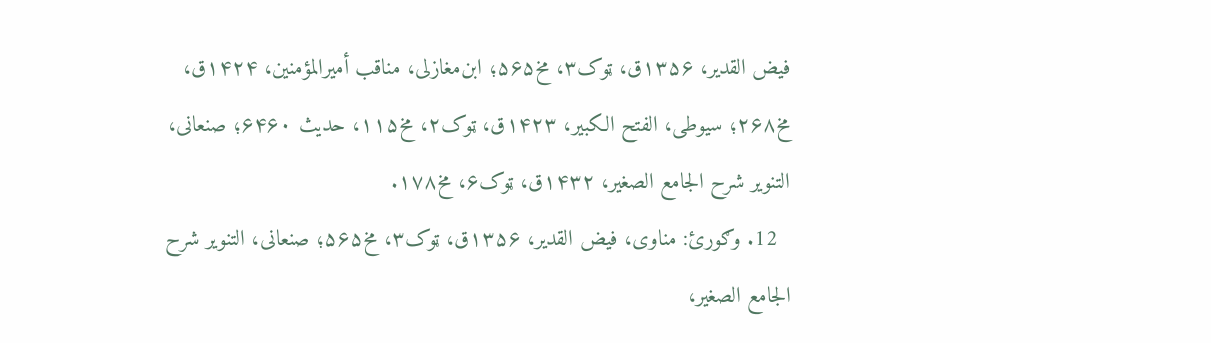فیض القدیر، ۱۳۵۶ق، ټوک۳، مخ۵۶۵؛ ابن‌مغازلی، مناقب أمیرالمؤمنین، ۱۴۲۴ق، مخ۲۶۸؛ سیوطی، الفتح الکبیر، ۱۴۲۳ق، ټوک۲، مخ۱۱۵، حدیث ۶۴۶۰؛ صنعانی، التنویر شرح الجامع الصغیر، ۱۴۳۲ق، ټوک۶، مخ۱۷۸.
  12. وګورئ: مناوی،‌ فیض القدیر، ۱۳۵۶ق، ټوک۳، مخ۵۶۵؛ صنعانی، التنویر شرح الجامع الصغیر،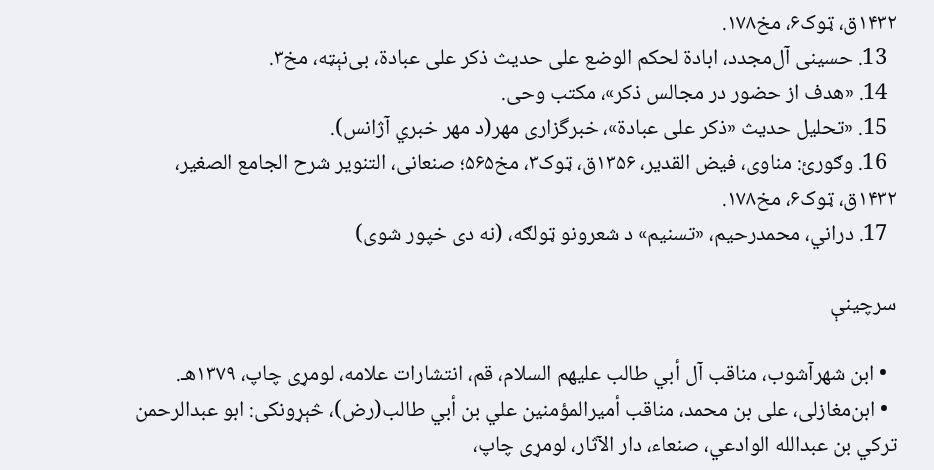۱۴۳۲ق، ټوک۶، مخ۱۷۸.
  13. حسینی آل‌مجدد، ابادة لحکم الوضع علی حدیث ذکر علی عبادة، بی‌نېټه، مخ۳.
  14. «هدف از حضور در مجالس ذکر»، مکتب وحی.
  15. «تحلیل حدیث «ذکر علی عبادة»، خبرگزاری مهر(د مهر خبري آژانس).
  16. وګورئ: مناوی،‌ فیض القدیر، ۱۳۵۶ق، ټوک۳، مخ۵۶۵؛ صنعانی، التنویر شرح الجامع الصغیر، ۱۴۳۲ق، ټوک۶، مخ۱۷۸.
  17. دراني، محمدرحیم، «تسنیم» د شعرونو ټولګه، (نه دی خپور شوی)

سرچينې

  • ابن شهرآشوب، مناقب آل أبي طالب عليهم السلام، قم، انتشارات علامه، لومړی چاپ، ۱۳۷۹هـ.
  • ابن‌مغازلی، علی بن محمد، مناقب أميرالمؤمنين علي بن أبي طالب(رض)، څېړونکی: ابو عبدالرحمن ترکي بن عبدالله الوادعي، صنعاء، دار الآثار، لومړی چاپ،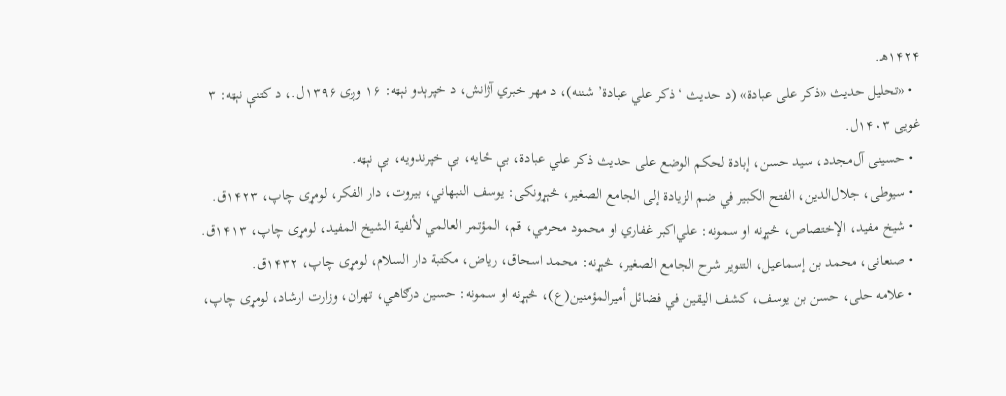۱۴۲۴هـ.
  • «تحلیل حدیث «ذکر علی عبادة» (د حدیث ‘ذکر علي عبادة’ شننه)، د مهر خبري آژانش، د خپرېدو نېټه: ۱۶ وږی ۱۳۹۶ل.، د کتنې نېټه: ۳ غویی ۱۴۰۳ل.
  • حسینی آل‌مجدد، سید حسن، إبادة لحكم الوضع على حديث ذكر علي عبادة، بې ځایه، بې خپرندویه، بې نېټه.
  • سیوطی، جلال‌الدین، الفتح الكبير في ضم الزيادة إلى الجامع الصغير، څېړونکی: يوسف النبهاني، بيروت، دار الفكر، لومړی چاپ، ۱۴۲۳ق.
  • شیخ مفید، الإختصاص، څېړنه او سمونه: علي‌اکبر غفاري او محمود محرمي، قم، المؤتمر العالمي لألفية الشيخ المفيد، لومړی چاپ، ۱۴۱۳ق.
  • صنعانی، محمد بن إسماعیل، التنوير شرح الجامع الصغير، څېړنه: محمد اسحاق، رياض، مکتبة دار السلام، لومړی چاپ، ۱۴۳۲ق.
  • علامه حلی، حسن بن یوسف، كشف اليقين في فضائل أميرالمؤمنين(ع)، څېړنه او سمونه: حسين درګاهي، تهران، وزارت ارشاد، لومړی چاپ،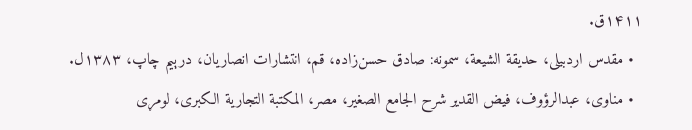۱۴۱۱ق.
  • مقدس اردبیلی، حديقة الشيعة، سمونه: صادق حسن‌زاده، قم، انتشارات انصاريان، درېيم چاپ، ۱۳۸۳ل.
  • مناوی،‌ عبدالرؤوف، فيض القدير شرح الجامع الصغير، مصر، المکتبة التجارية الكبرى، لومړی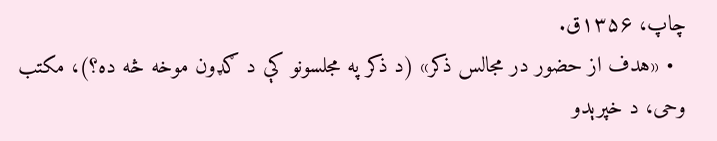چاپ، ۱۳۵۶ق.
  • «هدف از حضور در مجالس ذکر» (د ذکر په مجلسونو کې د ګډون موخه څه ده؟)، مکتب وحی، د خپرېدو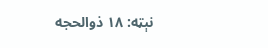نېټه: ۱۸ ذوالحجه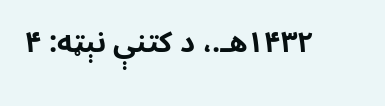۱۴۳۲هـ.، د کتنې نېټه: ۴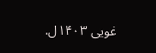غویی ۱۴۰۳ل.